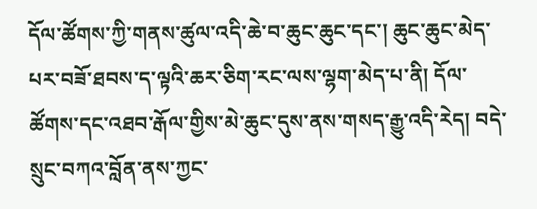དོལ་ཚོགས་ཀྱི་གནས་ཚུལ་འདི་ཆེ་བ་ཆུང་ཆུང་དང་། ཆུང་ཆུང་མེད་པར་བཟོ་ཐབས་ད་ལྟའི་ཆར་ཅིག་རང་ལས་ལྷག་མེད་པ་ནི། དོལ་ཚོགས་དང་འཐབ་རྒོལ་གྱིས་མེ་ཆུང་དུས་ནས་གསད་རྒྱུ་འདི་རེད། བདེ་སྲུང་བཀའ་བློན་ནས་ཀྱང་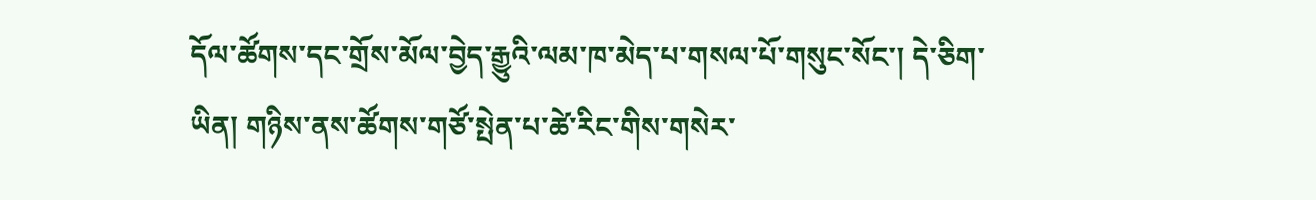དོལ་ཚོགས་དང་གྲོས་མོལ་བྱེད་རྒྱུའི་ལམ་ཁ་མེད་པ་གསལ་པོ་གསུང་སོང་། དེ་ཅིག་ཡིན། གཉིས་ནས་ཚོགས་གཙོ་སྤེན་པ་ཚེ་རིང་གིས་གསེར་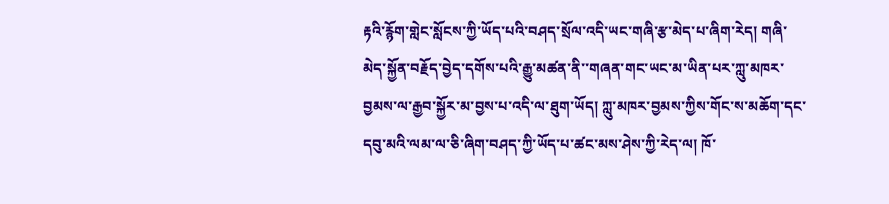རྟའི་རྙོག་གླེང་སློངས་ཀྱི་ཡོད་པའི་བཤད་སྲོལ་འདི་ཡང་གཞི་རྩ་མེད་པ་ཞིག་རེད། གཞི་མེད་སྐྱོན་བརྗོད་བྱེད་དགོས་པའི་རྒྱུ་མཚན་ནི་་གཞན་གང་ཡང་མ་ཡིན་པར་ཀླུ་མཁར་བྱམས་ལ་རྒྱབ་སྐྱོར་མ་བྱས་པ་འདི་ལ་ཐུག་ཡོད། ཀླུ་མཁར་བྱམས་ཀྱིས་གོང་ས་མཆོག་དང་དབུ་མའི་ལམ་ལ་ཅི་ཞིག་བཤད་ཀྱི་ཡོད་པ་ཚང་མས་ཤེས་ཀྱི་རེད་ལ། ཁོ་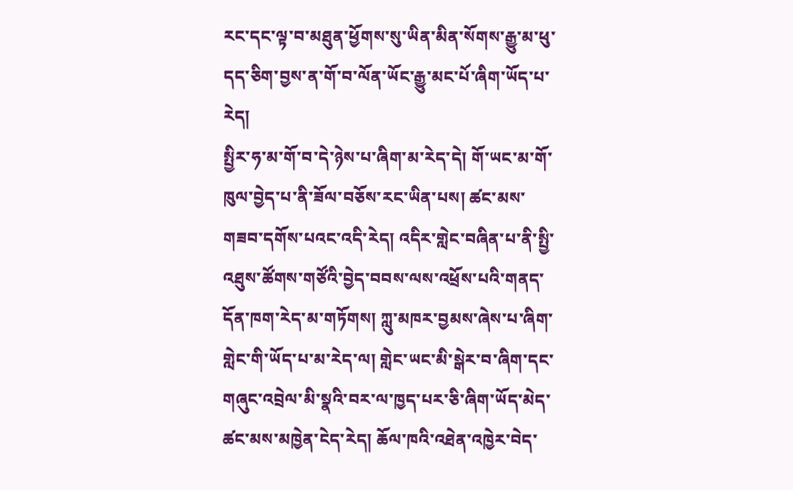རང་དང་ལྟ་བ་མཐུན་ཕྱོགས་སུ་ཡིན་མིན་སོགས་རྒྱུ་མ་ཕུ་དད་ཅིག་བྱས་ན་གོ་བ་ལོན་ཡོང་རྒྱུ་མང་པོ་ཞིག་ཡོད་པ་རེད།
སྤྱིར་ཧ་མ་གོ་བ་དེ་ཉེས་པ་ཞིག་མ་རེད་དེ། གོ་ཡང་མ་གོ་ཁུལ་བྱེད་པ་ནི་ཟོལ་བཅོས་རང་ཡིན་པས། ཚང་མས་གཟབ་དགོས་པའང་འདི་རེད། འདིར་གླེང་བཞིན་པ་ནི་སྤྱི་འཐུས་ཚོགས་གཙོའི་བྱེད་བབས་ལས་འཕྲོས་པའི་གནད་དོན་ཁག་རེད་མ་གཏོགས། ཀླུ་མཁར་བྱམས་ཞེས་པ་ཞིག་གླེང་གི་ཡོད་པ་མ་རེད་ལ། གླེང་ཡང་མི་སྒེར་བ་ཞིག་དང་གཞུང་འབྲེལ་མི་སྣའི་བར་ལ་ཁྱད་པར་ཅི་ཞིག་ཡོད་མེད་ཚང་མས་མཁྱེན་ངེད་རེད། ཆོལ་ཁའི་འཐེན་འཁྱེར་བེད་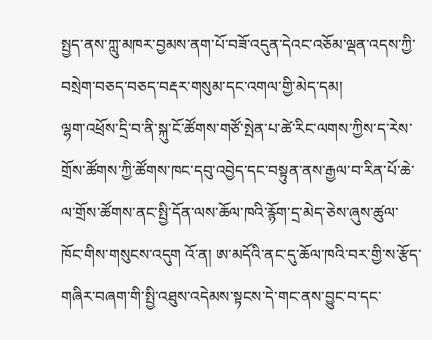སྤྱད་ནས་ཀླུ་མཁར་བྱམས་ནག་པོ་བཟོ་འདུན་དེའང་འཅོམ་ལྡན་འདས་ཀྱི་བསྲེག་བཅད་བཅད་བརྡར་གསུམ་དང་འགལ་གྱི་མེད་དམ།
ལྷག་འཕྲོས་དྲི་བ་ནི་སྐུ་ངོ་ཚོགས་གཙོ་སྤེན་པ་ཚེ་རིང་ལགས་ཀྱིས་ད་རེས་གྲོས་ཚོགས་ཀྱི་ཚོགས་ཁང་དབུ་འབྱེད་དང་བསྟུན་ནས་རྒྱལ་བ་རིན་པོ་ཆེ་ལ་གྲོས་ཚོགས་ནང་སྤྱི་དོན་ལས་ཆོལ་ཁའི་རྙོག་དྲ་མེད་ཅེས་ཞུས་ཚུལ་ཁོང་གིས་གསུངས་འདུག འོ་ན། ཨ་མདོའི་ནང་དུ་ཆོལ་ཁའི་བར་གྱི་ས་རྩོད་གཞིར་བཞག་གི་སྤྱི་འཐུས་འདེམས་སྟངས་དེ་གང་ནས་བྱུང་བ་དང་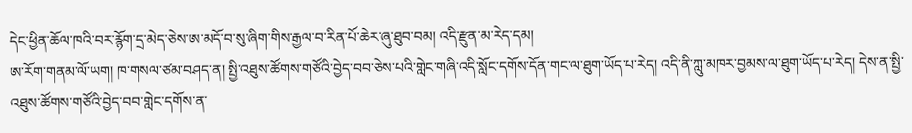དེང་ཕྱིན་ཆོལ་ཁའི་བར་རྙོག་དྲ་མེད་ཅེས་ཨ་མདོ་བ་སུ་ཞིག་གིས་རྒྱལ་བ་རིན་པོ་ཆེར་ཞུ་ཐུབ་བམ། འདི་རྫུན་མ་རེད་དམ།
ཨ་རོག་གནམ་ལོ་ཡག། ཁ་གསལ་ཙམ་བཤད་ན། སྤྱི་འཐུས་ཚོགས་གཙོའི་བྱེད་བབ་ཅེས་པའི་གླེང་གཞི་འདི་སློང་དགོས་དོན་གང་ལ་ཐུག་ཡོད་པ་རེད། འདི་ནི་ཀླུ་མཁར་བྱམས་ལ་ཐུག་ཡོད་པ་རེད། དེས་ན་སྤྱི་འཐུས་ཚོགས་གཙོའི་བྱེད་བབ་གླེང་དགོས་ན་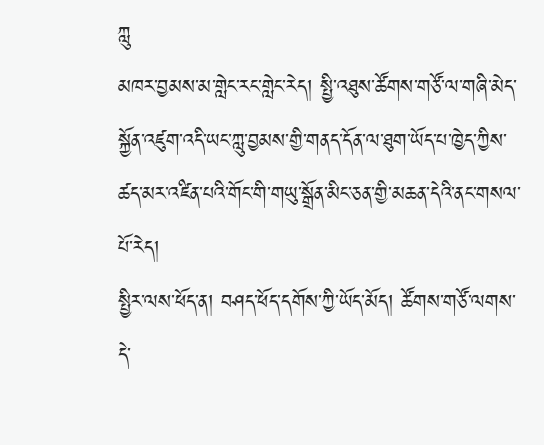ཀླུ
མཁར་བྱམས་མ་གླེང་རང་གླེང་རེད། སྤྱི་འཐུས་ཚོགས་གཙོ་ལ་གཞི་མེད་སྐྱོན་འཛུག་འདི་ཡང་ཀླུ་བྱམས་གྱི་གནད་དོན་ལ་ཐུག་ཡོད་པ་ཁྱེད་ཀྱིས་ཚད་མར་འཛིན་པའི་གོང་གི་གཡུ་སྒྲོན་མིང་ཅན་གྱི་མཆན་དེའི་ནང་གསལ་པོ་རེད།
སྤྱིར་ལས་ཕོད་ན། བཤད་ཕོད་དགོས་ཀྱི་ཡོད་མོད། ཚོགས་གཙོ་ལགས་དེ་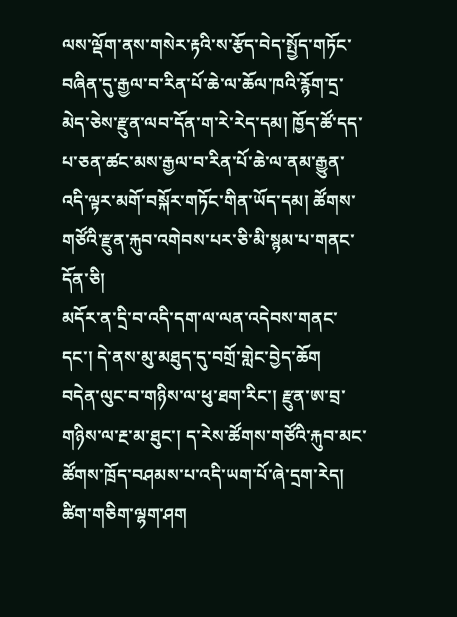ལས་ལྡོག་ནས་གསེར་རྟའི་ས་རྩོད་བེད་སྤྱོད་གཏོང་བཞིན་དུ་རྒྱལ་བ་རིན་པོ་ཆེ་ལ་ཆོལ་ཁའི་རྙོག་དྲ་མེད་ཅེས་རྫུན་ལབ་དོན་ག་རེ་རེད་དམ། ཁྱོད་ཚོ་དད་པ་ཅན་ཚང་མས་རྒྱལ་བ་རིན་པོ་ཆེ་ལ་ནམ་རྒྱུན་འདི་ལྟར་མགོ་བསྐོར་གཏོང་གིན་ཡོད་དམ། ཚོགས་གཙོའི་རྫུན་རྐུབ་འགེབས་པར་ཅི་མི་སྙམ་པ་གནང་དོན་ཅི།
མདོར་ན་དྲི་བ་འདི་དག་ལ་ལན་འདེབས་གནང་དང་། དེ་ནས་མུ་མཐུད་དུ་བགྲོ་གླེང་བྱེད་ཆོག
བདེན་ལུང་བ་གཉིས་ལ་ཕུ་ཐག་རིང་། རྫུན་ཨ་བྲ་གཉིས་ལ་རྔ་མ་ཐུང་། ད་རེས་ཚོགས་གཙོའི་རྐུབ་མང་ཚོགས་ཁྲོད་བཤམས་པ་འདི་ཡག་པོ་ཞེ་དྲག་རེད།
ཚིག་གཅིག་ལྷག་ཤག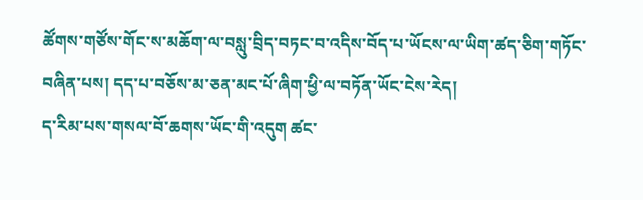ཚོགས་གཙོས་གོང་ས་མཆོག་ལ་བསླུ་བྲིད་བཏང་བ་འདིས་བོད་པ་ཡོངས་ལ་ཡིག་ཚད་ཅིག་གཏོང་བཞིན་པས། དད་པ་བཅོས་མ་ཅན་མང་པོ་ཞིག་ཕྱི་ལ་བཏོན་ཡོང་ངེས་རེད།
ད་རིམ་པས་གསལ་བོ་ཆགས་ཡོང་གི་འདུག ཚང་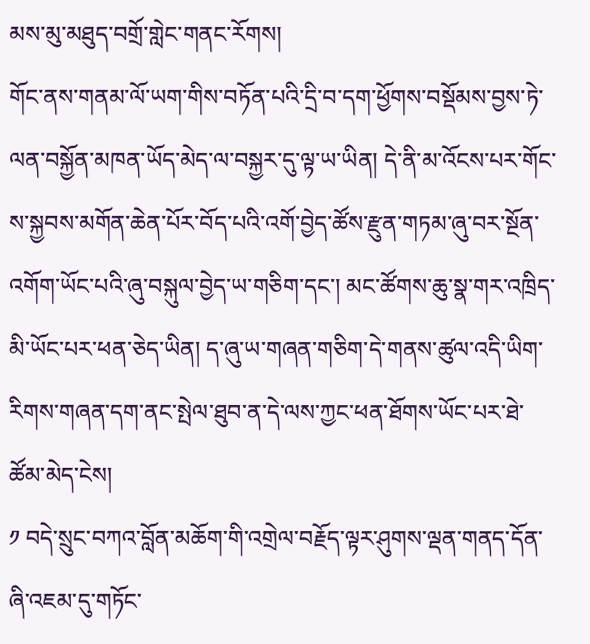མས་མུ་མཐུད་བགྲོ་གླེང་གནང་རོགས།
གོང་ནས་གནམ་ལོ་ཡག་གིས་བཏོན་པའི་དྲི་བ་དག་ཕྱོགས་བསྡོམས་བྱས་ཏེ་ལན་བསྐྱོན་མཁན་ཡོད་མེད་ལ་བསྐྱར་དུ་ལྟ་ཡ་ཡིན། དེ་ནི་མ་འོངས་པར་གོང་ས་སྐྱབས་མགོན་ཆེན་པོར་བོད་པའི་འགོ་བྱེད་ཚོས་རྫུན་གཏམ་ཞུ་བར་སྔོན་འགོག་ཡོང་པའི་ཞུ་བསྐུལ་བྱེད་ཡ་གཅིག་དང་། མང་ཚོགས་ཆུ་སྣ་གར་འཁྲིད་མི་ཡོང་པར་ཕན་ཅེད་ཡིན། ད་ཞུ་ཡ་གཞན་གཅིག་དེ་གནས་ཚུལ་འདི་ཡིག་རིགས་གཞན་དག་ནང་སྤེལ་ཐུབ་ན་དེ་ལས་ཀྱང་ཕན་ཐོགས་ཡོང་པར་ཐེ་ཚོམ་མེད་ངེས།
༡ བདེ་སྲུང་བཀའ་བློན་མཆོག་གི་འགྲེལ་བརྗོད་ལྟར་ཤུགས་ལྡན་གནད་དོན་ཞི་འཇམ་དུ་གཏོང་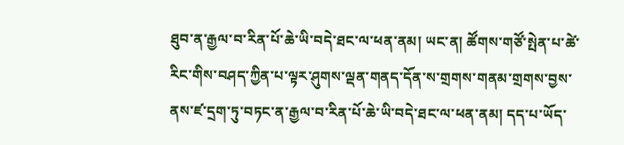ཐུབ་ན་རྒྱལ་བ་རིན་པོ་ཆེ་ཡི་བདེ་ཐང་ལ་ཕན་ནམ། ཡང་ན། ཚོགས་གཙོ་སྤེན་པ་ཚེ་རིང་གིས་བཤད་ཀྱིན་པ་ལྟར་ཤུགས་ལྡན་གནད་དོན་ས་གྲགས་གནམ་གྲགས་བྱས་ནས་ཛ་དྲག་ཏུ་བཏང་ན་རྒྱལ་བ་རིན་པོ་ཆེ་ཡི་བདེ་ཐང་ལ་ཕན་ནམ། དད་པ་ཡོད་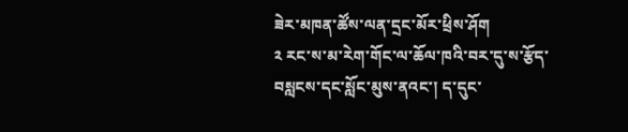ཟེར་མཁན་ཚོས་ལན་དྲང་མོར་ཕྲིས་ཤོག
༢ རང་ས་མ་རེག་གོང་ལ་ཆོལ་ཁའི་བར་དུ་ས་རྩོད་བསླངས་དང་སློང་མུས་ནའང་། ད་དུང་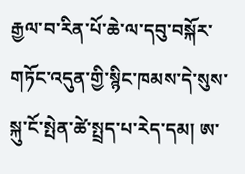རྒྱལ་བ་རིན་པོ་ཆེ་ལ་དབུ་བསྐོར་གཏོང་འདུན་གྱི་སྙིང་ཁམས་དེ་སུས་སྐུ་ངོ་སྤེན་ཚེ་སྤྲད་པ་རེད་དམ། ཨ་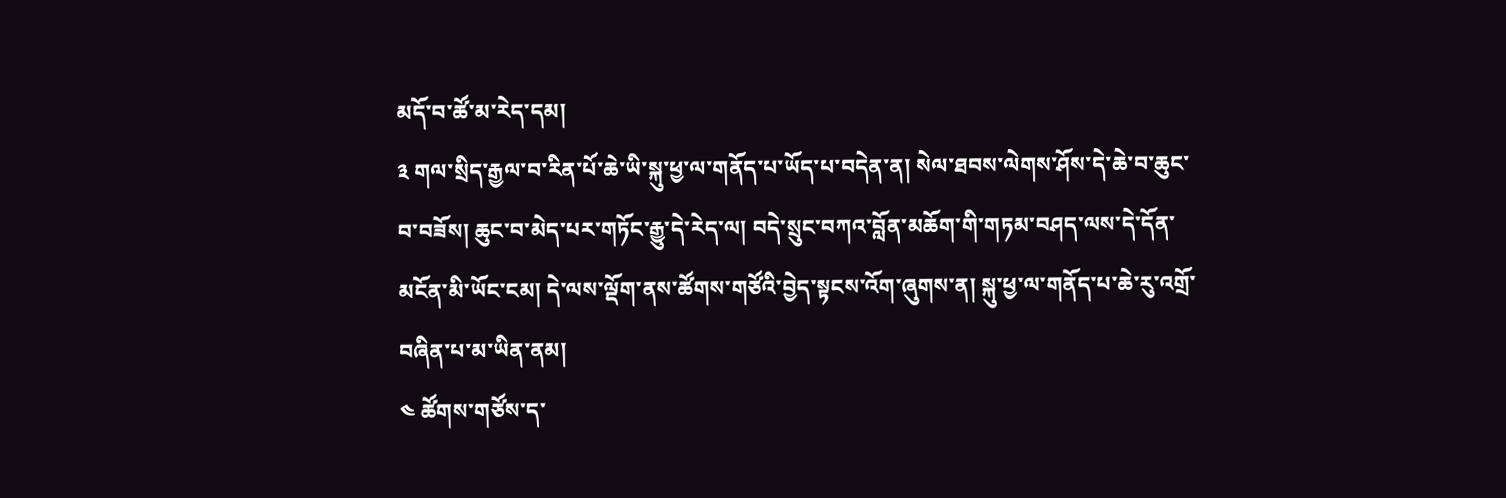མདོ་བ་ཚོ་མ་རེད་དམ།
༣ གལ་སྲིད་རྒྱལ་བ་རིན་པོ་ཆེ་ཡི་སྐུ་ཕྱ་ལ་གནོད་པ་ཡོད་པ་བདེན་ན། སེལ་ཐབས་ལེགས་ཤོས་དེ་ཆེ་བ་ཆུང་བ་བཟོས། ཆུང་བ་མེད་པར་གཏོང་རྒྱུ་དེ་རེད་ལ། བདེ་སྲུང་བཀའ་བློན་མཆོག་གི་གཏམ་བཤད་ལས་དེ་དོན་མངོན་མི་ཡོང་ངམ། དེ་ལས་ལྡོག་ནས་ཚོགས་གཙོའི་བྱེད་སྟངས་འོག་ཞུགས་ན། སྐུ་ཕྱ་ལ་གནོད་པ་ཆེ་རུ་འགྲོ་བཞིན་པ་མ་ཡིན་ནམ།
༤ ཚོགས་གཙོས་ད་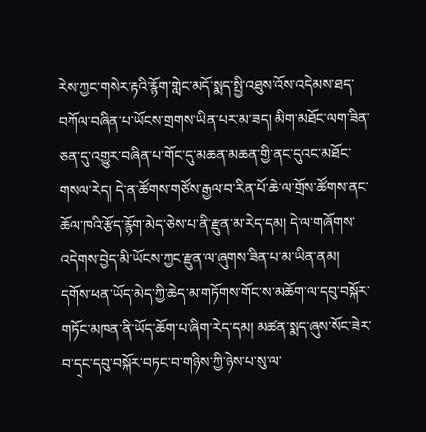རེས་ཀྱང་གསེར་རྟའི་རྙོག་གླེང་མདོ་སྨད་སྤྱི་འཐུས་འོས་འདེམས་ཐད་བཀོལ་བཞིན་པ་ཡོངས་གྲགས་ཡིན་པར་མ་ཟད། མིག་མཐོང་ལག་ཟིན་ཅན་དུ་འགྱུར་བཞིན་པ་གོང་དུ་མཆན་མཆན་གྱི་ནང་དུའང་མཐོང་གསལ་རེད། དེ་ན་ཚོགས་གཙོས་རྒྱལ་བ་རིན་པོ་ཆེ་ལ་གྲོས་ཚོགས་ནང་ཆོལ་ཁའི་རྩོད་རྙོག་མེད་ཅེས་པ་ནི་རྫུན་མ་རེད་དམ། དེ་ལ་གཞོགས་འདེགས་བྱེད་མི་ཡོངས་ཀྱང་རྫུན་ལ་ཞུགས་ཟིན་པ་མ་ཡིན་ནམ།
དགོས་ཕན་ཡོད་མེད་ཀྱི་ཆེད་མ་གཏོགས་གོང་ས་མཆོག་ལ་དབུ་བསྐོར་གཏོང་མཁན་ནི་ཡོད་ཆོག་པ་ཞིག་རེད་དམ། མཚན་སྨད་ཞུས་སོང་ཟེར་བ་ད྄ང་དབུ་བསྐོར་བཏང་བ་གཉིས་ཀྱི་ཉེས་པ་སུ་ལ་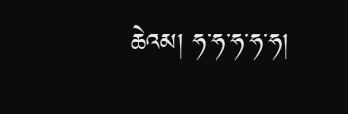ཆེའམ། ཧ་ཧ་ཧ་ཧ་ཧ།